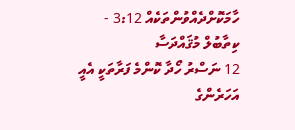ހާމަކޮށްދެއްވުންތަކެއް 3:12 - ކިތާބުލް މުޤައްދަސާ
12 ނަސްރު ހޯދާ ކޮންމެ ފަރާތަކީ އެއީ އަހަރެންގެ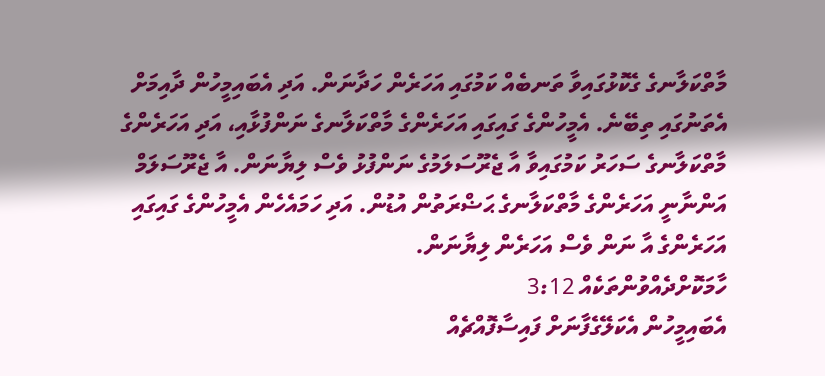މާތްކަލާނގެ ގެކޮޅުގައިވާ ތަނބެއް ކަމުގައި އަހަރެން ހަދާނަން. އަދި އެބައިމީހުން ދާއިމަށް އެތަނުގައި ތިބޭނެ. އެމީހުންގެ ގައިގައި އަހަރެންގެ މާތްކަލާނގެ ނަންފުޅާއި، އަދި އަހަރެންގެ މާތްކަލާނގެ ސަހަރު ކަމުގައިވާ އާ ޖެރޫސަލަމުގެ ނަންފުޅު ވެސް ލިޔާނަން. އާ ޖެރޫސަލަމް އަންނާނީ އަހަރެންގެ މާތްކަލާނގެ ޙަޟްރަތުން އުޑުން. އަދި ހަމައެހެން އެމީހުންގެ ގައިގައި އަހަރެންގެ އާ ނަން ވެސް އަހަރެން ލިޔާނަން.
ހާމަކޮށްދެއްވުންތަކެއް 3:12
އެބައިމީހުން އެކަލޭގެފާނަށް ފައިސާފޮއްޗެއް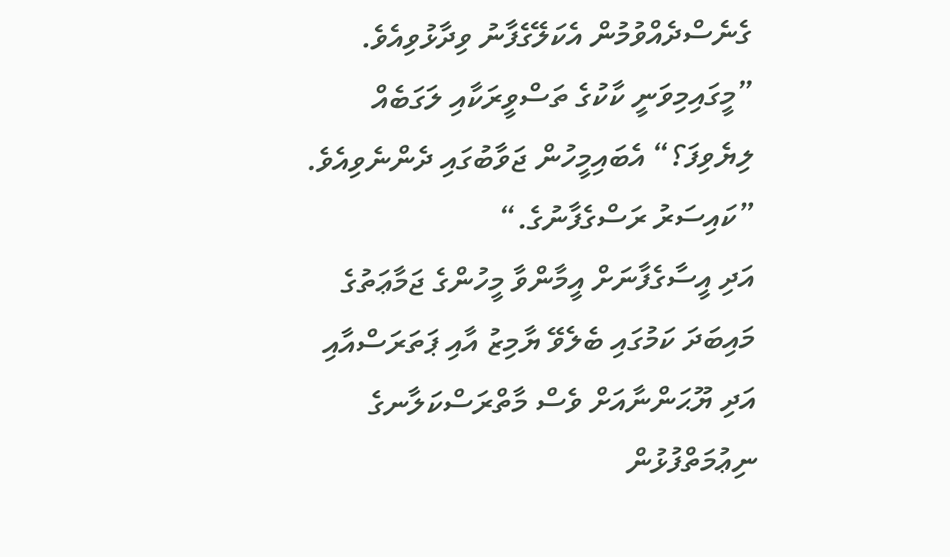ގެނެސްދެއްވުމުން އެކަލޭގެފާނު ވިދާޅުވިއެވެ. ”މީގައިމިވަނީ ކާކުގެ ތަސްވީރަކާއި ލަގަބެއް ލިޔެވިފަ؟“ އެބައިމީހުން ޖަވާބުގައި ދެންނެވިއެވެ. ”ކައިސަރު ރަސްގެފާނުގެ.“
އަދި އީސާގެފާނަށް އީމާންވާ މީހުންގެ ޖަމާޢަތުގެ މައިބަދަ ކަމުގައި ބެލެވޭ ޔާމިޒު އާއި ޕަތަރަސްއާއި އަދި ޔޫޙަންނާއަށް ވެސް މާތްރަސްކަލާނގެ ނިޢުމަތްފުޅުން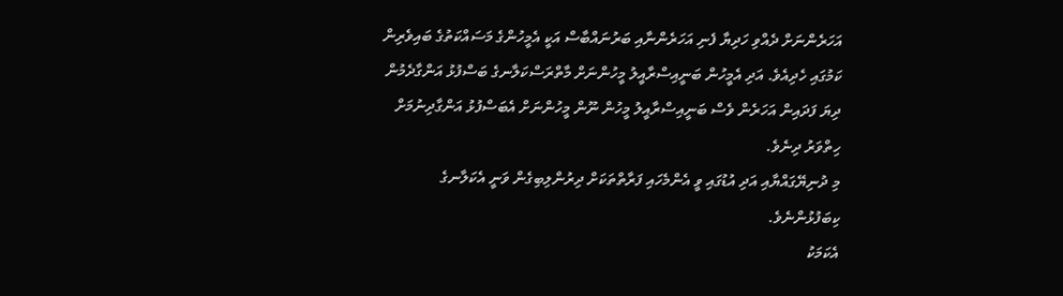އަހަރެންނަށް ދެއްވި ހަދިޔާ ފެނި އަހަރެންނާއި ބަރުނައްބާސް އަކީ އެމީހުންގެ މަސައްކަތުގެ ބައިވެރިން ކަމުގައި ހެދިއެވެ. އަދި އެމީހުން ބަނީއިސްރާއީލު މީހުންނަށް މާތްރަސްކަލާނގެ ބަސްފުޅު އަންގާދެމުން ދިޔަ ފަދައިން އަހަރެން ވެސް ބަނީއިސްރާއީލު މީހުން ނޫން މީހުންނަށް އެބަސްފުޅު އަންގާދިނުމަށް ހިތްވަރު ދިނެވެ.
މި ދުނިޔޭގައްޔާއި އަދި އުޑުގައި ވީ އެންމެހައި ފަރާތްތަކަށް ދިރުންލިބިގެން ވަނީ އެކަލާނގެ ކިބަފުޅުންނެވެ.
އެކަމަކު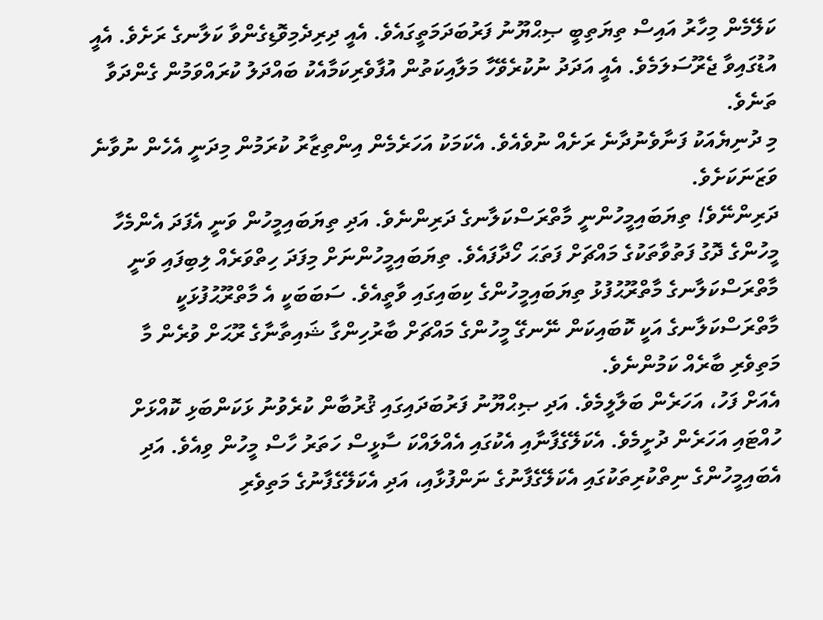ކަލޭމެން މިހާރު އައިސް ތިޔަތިބީ ޞިޙްޔޫނު ފަރުބަދަމަތީގައެވެ. އެއީ ދިރިދެމިވޮޑިގެންވާ ކަލާނގެ ރަށެވެ. އެއީ އުޑުގައިވާ ޖެރޫސަލަމެވެ. އެއީ އަދަދު ނުކުރެވޭހާ މަލާއިކަތުން އުފާވެރިކަމާއެކު ބައްދަލު ކުރައްވަމުން ގެންދަވާ ތަނެވެ.
މި ދުނިޔެއަކު ފަނާވެނުދާނެ ރަށެއް ނުވެއެވެ. އެކަމަކު އަހަރެމެން އިންތިޒާރު ކުރަމުން މިދަނީ އެހެން ނުވާނެ ވަޒަނަކަށެވެ.
ދަރިންނޭވެ! ތިޔަބައިމީހުންނީ މާތްރަސްކަލާނގެ ދަރިންނެވެ. އަދި ތިޔަބައިމީހުން ވަނީ އެފަދަ އެންމެހާ މީހުންގެ ދޮގު ފަތުވާތަކުގެ މައްޗަށް ފަތަޙަ ހޯދާފައެވެ. ތިޔަބައިމީހުންނަށް މިފަދަ ހިތްވަރެއް ލިބިފައި ވަނީ މާތްރަސްކަލާނގެ މާތްރޫޙުފުޅު ތިޔަބައިމީހުންގެ ކިބައިގައި ވާތީއެވެ. ސަބަބަކީ އެ މާތްރޫޙުފުޅަކީ މާތްރަސްކަލާނގެ އަކީ ކޮބައިކަން ނޭނގޭ މީހުންގެ މައްޗަށް ބާރުހިންގާ ޝައިތާނާގެ ރޫޙަށް ވުރެން މާ މަތިވެރި ބާރެއް ކަމުންނެވެ.
އެއަށް ފަހު، އަހަރެން ބަލާލީމެވެ. އަދި ޞިޙްޔޫނު ފަރުބަދައިގައި ޤުރުބާން ކުރެވުނު ޅަކަންބަޅި ކޮއްޅަށް ހުއްޓައި އަހަރެން ދުށީމެވެ. އެކަލޭގެފާނާއި އެކުގައި އެއްލައްކަ ސާޅީސް ހަތަރު ހާސް މީހުން ވިއެވެ. އަދި އެބައިމީހުންގެ ނިތްކުރިތަކުގައި އެކަލޭގެފާނުގެ ނަންފުޅާއި، އަދި އެކަލޭގެފާނުގެ މަތިވެރި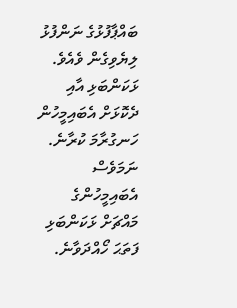ބައްޕާފުޅުގެ ނަންފުޅު ލިޔެވިގެން ވެއެވެ.
ޅަކަންބަޅި އާއި ދެކޮޅަށް އެބައިމީހުން ހަނގުރާމަ ކުރާނެ. ނަމަވެސް އެބައިމީހުންގެ މައްޗަށް ޅަކަންބަޅި ފަތަޙަ ހޯއްދަވާނެ.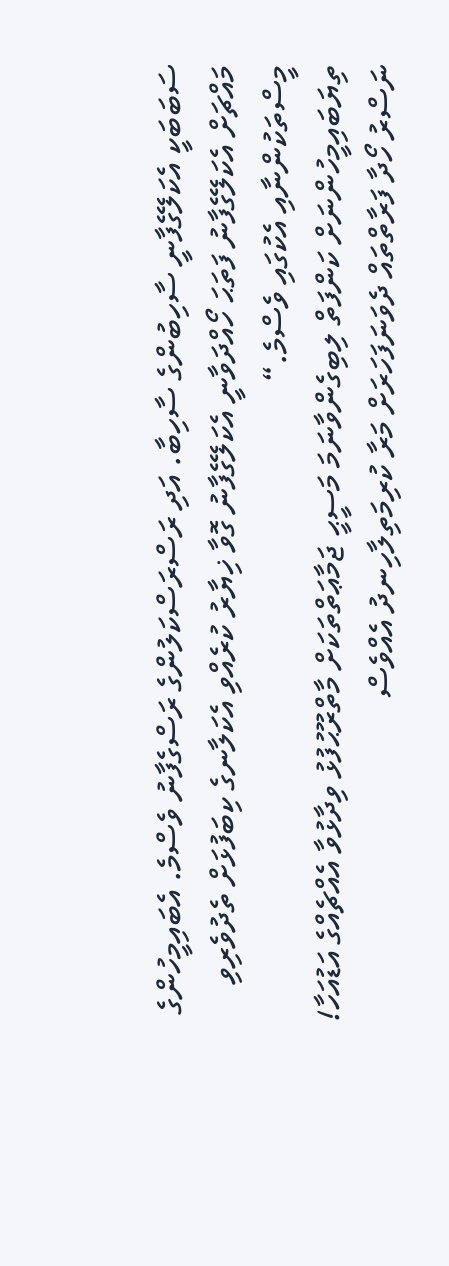ސަބަބަކީ އެކަލޭގެފާނީ ސާހިބުންގެ ސާހިބާ. އަދި ރަސްރަސްކަލުންގެ ރަސްގެފާނު ވެސްމެ. އެބައިމީހުންގެ މައްޗަށް އެކަލޭގެފާނު ފަތަޙަ ހޯއްދަވާނީ އެކަލޭގެފާނު ގޮވާ ޚިޔާރު ކުރެއްވި އެކަލާނގެ ކިބަފުޅަށް ތެދުވެރިވި މީސްތަކުންނާއި އެކުގައި ވެސްމެ.“
ތިޔަބައިމީހުންނަށް ކަންފަތް ލިބިގެންވާނަމަ މަސީޙީ ޖަމާޢަތްތަކަށް މާތްރޫޙުފުޅު ވިދާޅުވާ އެއްޗެއްގެ އަޑުއަހާ! ނަސްރު ހޯދާ ފަރާތްތައް ދެވަނަފަހަރަށް މަރާ ކުރިމަތިލާހިނދު އެއްވެސް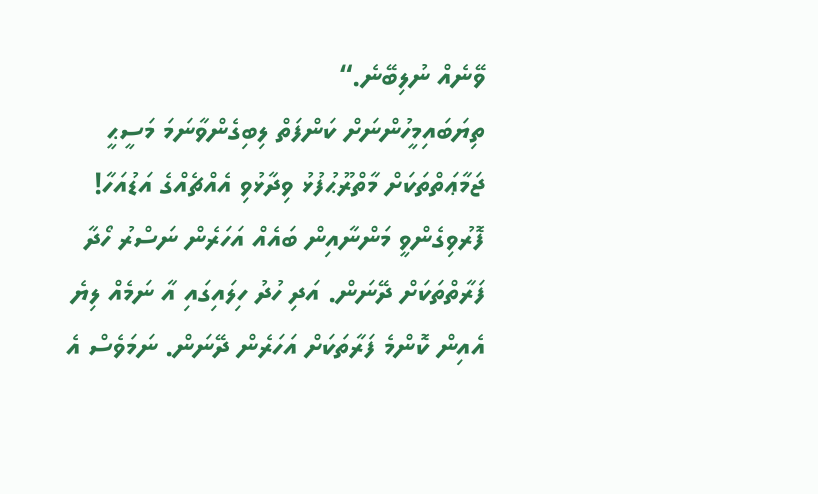ވޭނެއް ނުލިބޭނެ.“
ތިޔަބައިމީހުންނަށް ކަންފަތް ލިބިގެންވާނަމަ މަސީޙީ ޖަމާޢަތްތަކަށް މާތްރޫޙުފުޅު ވިދާޅުވި އެއްޗެއްގެ އަޑުއަހާ! ފޮރުވިގެންވީ މަންނާއިން ބައެއް އަހަރެން ނަސްރު ހޯދާ ފަރާތްތަކަށް ދޭނަން. އަދި ހުދު ހިލައިގައި އާ ނަމެއް ލިޔެ އެއިން ކޮންމެ ފަރާތަކަށް އަހަރެން ދޭނަން. ނަމަވެސް އެ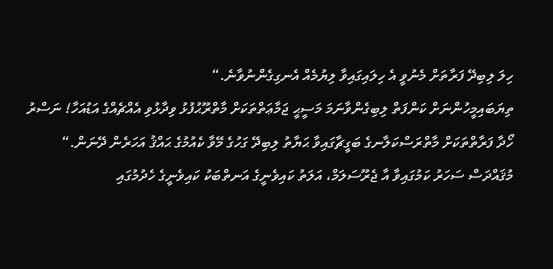ހިލަ ލިބިދޭ ފަރާތަށް މެނުވީ އެ ހިލައިގައިވާ ލިޔުމެއް އެނގިގެންނުވާނެ.“
ތިޔަބައިމީހުންނަށް ކަންފަތް ލިބިގެންވާނަމަ މަސީޙީ ޖަމާޢަތްތަކަށް މާތްރޫޙުފުޅު ވިދާޅުވި އެއްޗެއްގެ އަޑުއަހާ! ނަސްރު ހޯދާ ފަރާތްތަކަށް މާތްރަސްކަލާނގެ ބަގީޗާގައިވާ ޙަޔާތު ލިބިދޭ ގަހުގެ މޭވާ ކެއުމުގެ ޙައްޤު އަހަރެން ދޭނަން.“
މުޤައްދަސް ސަހަރު ކަމުގައިވާ އާ ޖެރޫސަލަމް، އަލަތު ކައިވެނީގެ އަނތްބަކު ކައިވެނީގެ ހެދުމުގައި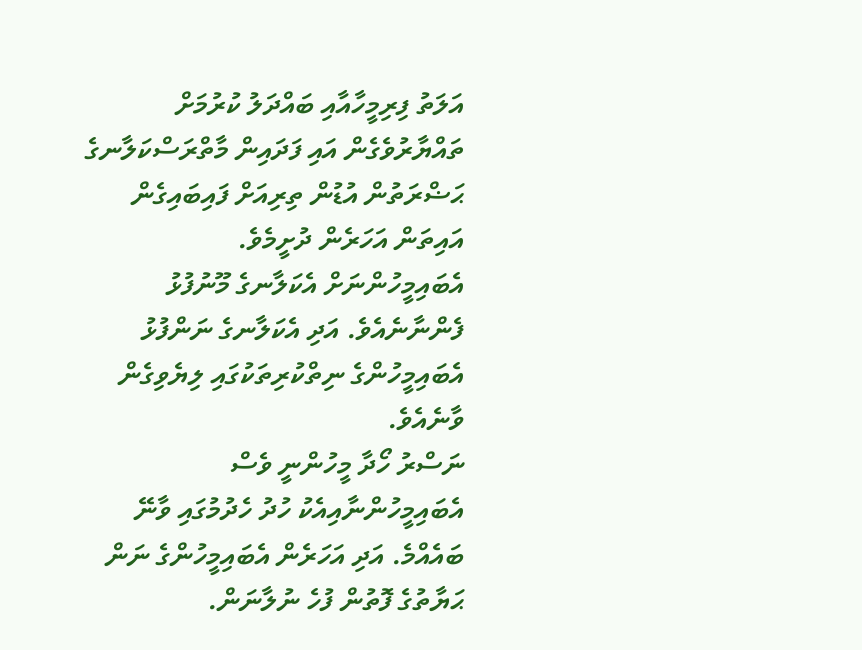އަލަތު ފިރިމީހާއާއި ބައްދަލު ކުރުމަށް ތައްޔާރުވެގެން އައި ފަދައިން މާތްރަސްކަލާނގެ ޙަޟްރަތުން އުޑުން ތިރިއަށް ފައިބައިގެން އައިތަން އަހަރެން ދުށީމެވެ.
އެބައިމީހުންނަށް އެކަލާނގެ މޫނުފުޅު ފެންނާނެއެވެ. އަދި އެކަލާނގެ ނަންފުޅު އެބައިމީހުންގެ ނިތްކުރިތަކުގައި ލިޔެވިގެން ވާނެއެވެ.
ނަސްރު ހޯދާ މީހުންނީ ވެސް އެބައިމީހުންނާއިއެކު ހުދު ހެދުމުގައި ވާނޭ ބައެއްމެ. އަދި އަހަރެން އެބައިމީހުންގެ ނަން ޙަޔާތުގެ ފޮތުން ފުހެ ނުލާނަން.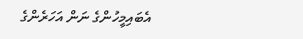އެބައިމީހުންގެ ނަން އަހަރެންގެ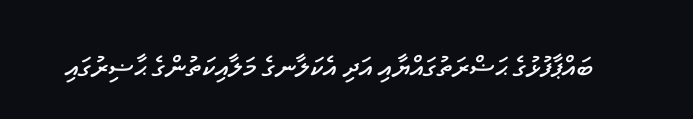ބައްޕާފުޅުގެ ޙަޟްރަތުގައްޔާއި އަދި އެކަލާނގެ މަލާއިކަތުންގެ ޙާޟިރުގައި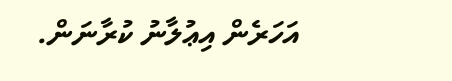އަހަރެން އިޢުލާނު ކުރާނަން.